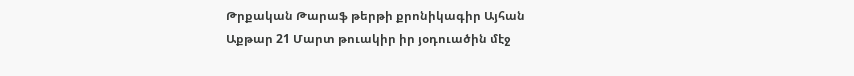Թրքական Թարաֆ թերթի քրոնիկագիր Այհան Աքթար 21 Մարտ թուակիր իր յօդուածին մէջ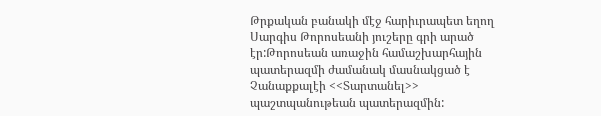Թրքական բանակի մէջ հարիւրապետ եղող Սարգիս Թորոսեանի յուշերը գրի արած էր:Թորոսեան առաջին համաշխարհային պատերազմի ժամանակ մասնակցած է Չանաքքալէի <<Տարտանել>> պաշտպանութեան պատերազմին: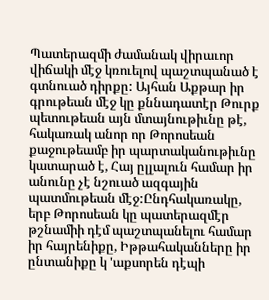Պատերազմի ժամանակ վիրաւոր վիճակի մէջ կռուելով պաշտպանած է գտնուած դիրքը: Այհան Աքթար իր գրութեան մէջ կը քննադատէր Թուրք պետութեան այն մտայնութիւնը թէ, հակառակ անոր որ Թորոսեան քաջութեամբ իր պարտականութիւնը կատարած է, Հայ ըլլալուն համար իր անունը չէ նշուած ազգային պատմութեան մէջ:Ընդհակառակը, երբ Թորոսեան կը պատերազմէր թշնամիի դէմ պաշտպանելու համար իր հայրենիքը, Իթթահականները իր ընտանիքը կ 'աքսորեն դէպի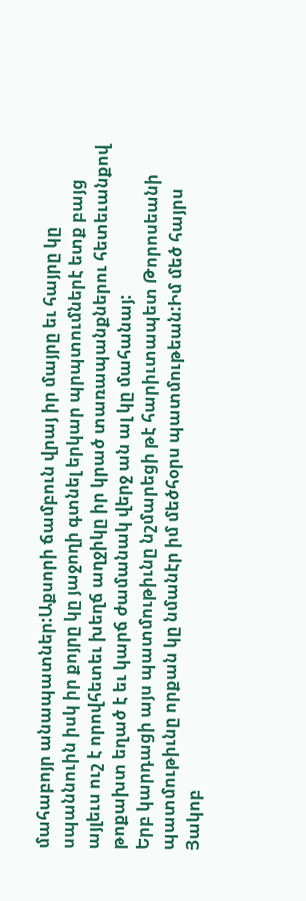մահաբոյր անապատներ:Աքսորի ճամբուն վրայ իր մայրը եւ հայրը կը սպաննուին իսկ իր քոյրը կը յաջողի գտնել երկար պրպտումներէ ետք բայց այլեւս ուշ է որովհետեւ խեղճ աղջիկը իր կրած տառապանքներու հետեւանքով թոքախտ եղած է եւ կարճ ժամանակ վերջ ան ալ կը մահանայ:
Երբ կարդացի այս պատմութիւնը նշմարեցի թէ հարիւտապետ Թորոսեանի պատմութիւնը որքան կը նմանէր իմ մեծհօրս պատմութեան:Իմ մեծ հայրս Յակոբ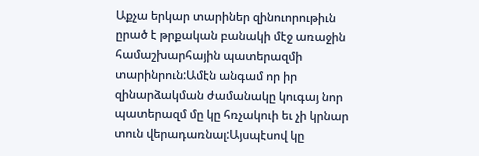Աքչա երկար տարիներ զինուորութիւն ըրած է թրքական բանակի մէջ առաջին համաշխարհային պատերազմի տարինրուն:Ամէն անգամ որ իր զինարձակման ժամանակը կուգայ նոր պատերազմ մը կը հռչակուի եւ չի կրնար տուն վերադառնալ:Այսպէսով կը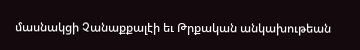մասնակցի Չանաքքալէի եւ Թրքական անկախութեան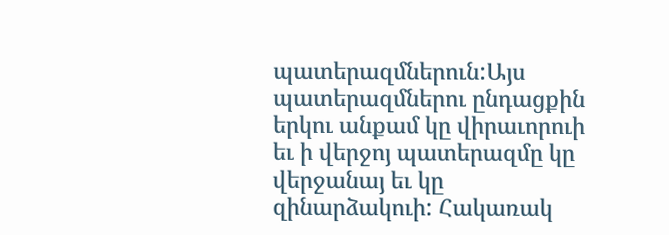պատերազմներուն:Այս պատերազմներու ընդացքին երկու անքամ կը վիրաւորուի եւ ի վերջոյ պատերազմը կը վերջանայ եւ կը զինարձակուի: Հակառակ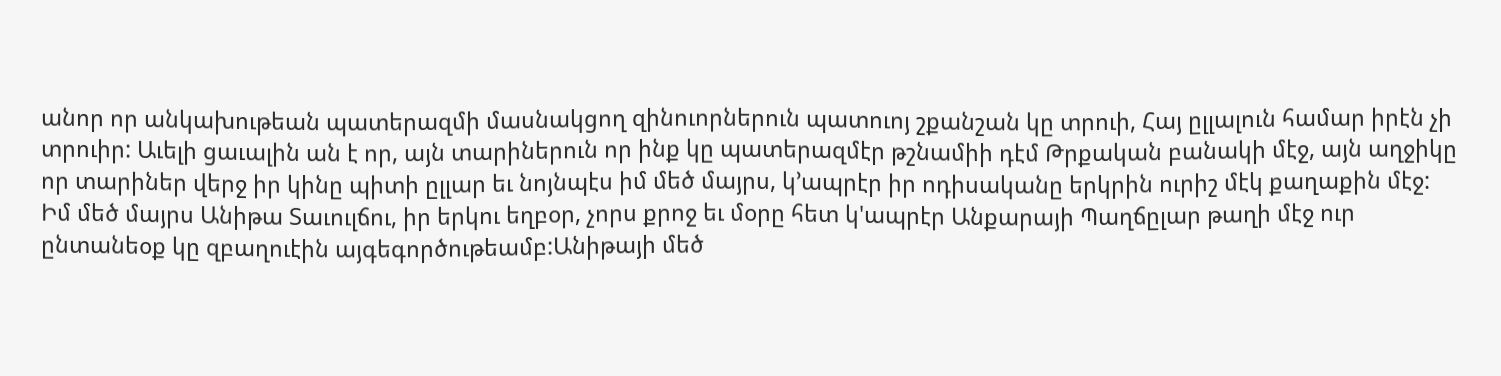անոր որ անկախութեան պատերազմի մասնակցող զինուորներուն պատուոյ շքանշան կը տրուի, Հայ ըլլալուն համար իրէն չի տրուիր: Աւելի ցաւալին ան է որ, այն տարիներուն որ ինք կը պատերազմէր թշնամիի դէմ Թրքական բանակի մէջ, այն աղջիկը որ տարիներ վերջ իր կինը պիտի ըլլար եւ նոյնպէս իմ մեծ մայրս, կ’ապրէր իր ոդիսականը երկրին ուրիշ մէկ քաղաքին մէջ:
Իմ մեծ մայրս Անիթա Տաւուլճու, իր երկու եղբօր, չորս քրոջ եւ մօրը հետ կ'ապրէր Անքարայի Պաղճըլար թաղի մէջ ուր ընտանեօք կը զբաղուէին այգեգործութեամբ:Անիթայի մեծ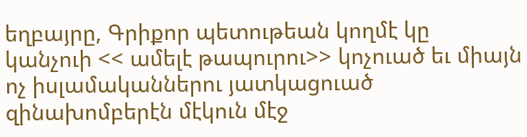եղբայրը, Գրիքոր պետութեան կողմէ կը կանչուի << ամելէ թապուրու>> կոչուած եւ միայն ոչ իսլամականներու յատկացուած զինախոմբերէն մէկուն մէջ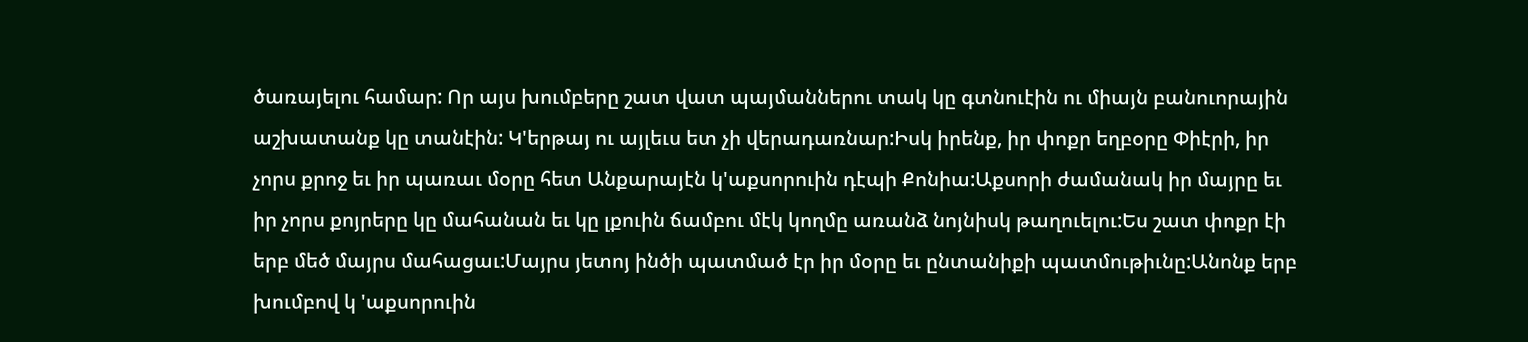ծառայելու համար: Որ այս խումբերը շատ վատ պայմաններու տակ կը գտնուէին ու միայն բանուորային աշխատանք կը տանէին: Կ'երթայ ու այլեւս ետ չի վերադառնար:Իսկ իրենք, իր փոքր եղբօրը Փիէրի, իր չորս քրոջ եւ իր պառաւ մօրը հետ Անքարայէն կ'աքսորուին դէպի Քոնիա:Աքսորի ժամանակ իր մայրը եւ իր չորս քոյրերը կը մահանան եւ կը լքուին ճամբու մէկ կողմը առանձ նոյնիսկ թաղուելու:Ես շատ փոքր էի երբ մեծ մայրս մահացաւ:Մայրս յետոյ ինծի պատմած էր իր մօրը եւ ընտանիքի պատմութիւնը:Անոնք երբ խումբով կ 'աքսորուին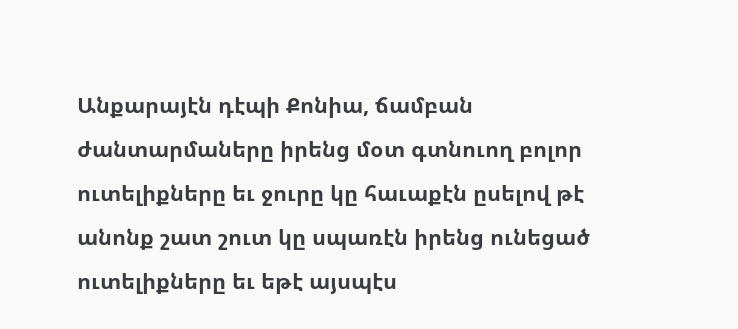Անքարայէն դէպի Քոնիա, ճամբան ժանտարմաները իրենց մօտ գտնուող բոլոր ուտելիքները եւ ջուրը կը հաւաքէն ըսելով թէ անոնք շատ շուտ կը սպառէն իրենց ունեցած ուտելիքները եւ եթէ այսպէս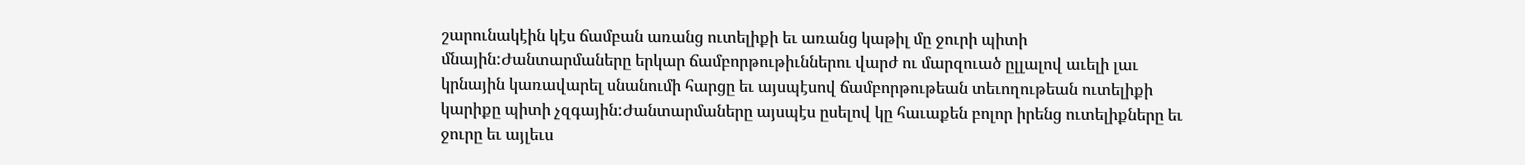շարունակէին կէս ճամբան առանց ուտելիքի եւ առանց կաթիլ մը ջուրի պիտի մնային:Ժանտարմաները երկար ճամբորթութիւններու վարժ ու մարզուած ըլլալով աւելի լաւ կրնային կառավարել սնանումի հարցը եւ այսպէսով ճամբորթութեան տեւողութեան ուտելիքի կարիքը պիտի չզգային:Ժանտարմաները այսպէս ըսելով կը հաւաքեն բոլոր իրենց ուտելիքները եւ ջուրը եւ այլեւս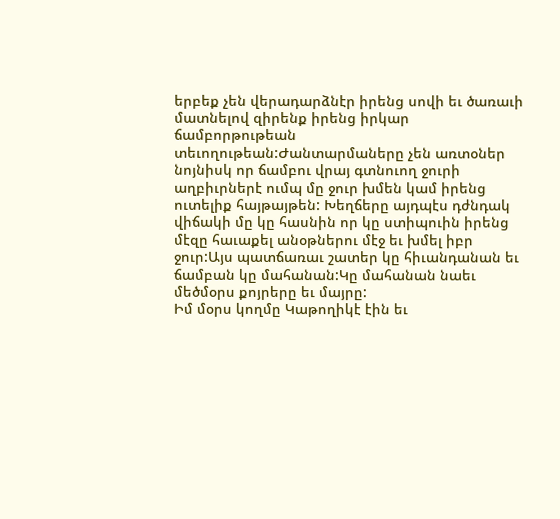երբեք չեն վերադարձնէր իրենց սովի եւ ծառաւի մատնելով զիրենք իրենց իրկար ճամբորթութեան տեւողութեան:Ժանտարմաները չեն առտօներ նոյնիսկ որ ճամբու վրայ գտնուող ջուրի աղբիւրներէ ումպ մը ջուր խմեն կամ իրենց ուտելիք հայթայթեն: Խեղճերը այդպէս դժնդակ վիճակի մը կը հասնին որ կը ստիպուին իրենց մէզը հաւաքել անօթներու մէջ եւ խմել իբր ջուր:Այս պատճառաւ շատեր կը հիւանդանան եւ ճամբան կը մահանան:Կը մահանան նաեւ մեծմօրս քոյրերը եւ մայրը:
Իմ մօրս կողմը Կաթողիկէ էին եւ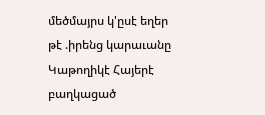մեծմայրս կ'ըսէ եղեր թէ .իրենց կարաւանը Կաթողիկէ Հայերէ բաղկացած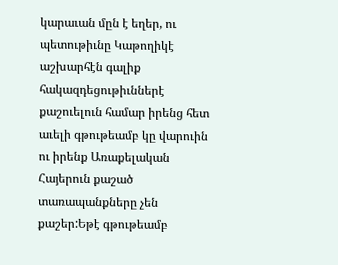կարաւան մըն է եղեր, ու պետութիւնը Կաթողիկէ աշխարհէն գալիք հակազդեցութիւններէ քաշուելուն համար իրենց հետ աւելի գթութեամբ կը վարուին ու իրենք Առաքելական Հայերուն քաշած տառապանքները չեն քաշեր:Եթէ գթութեամբ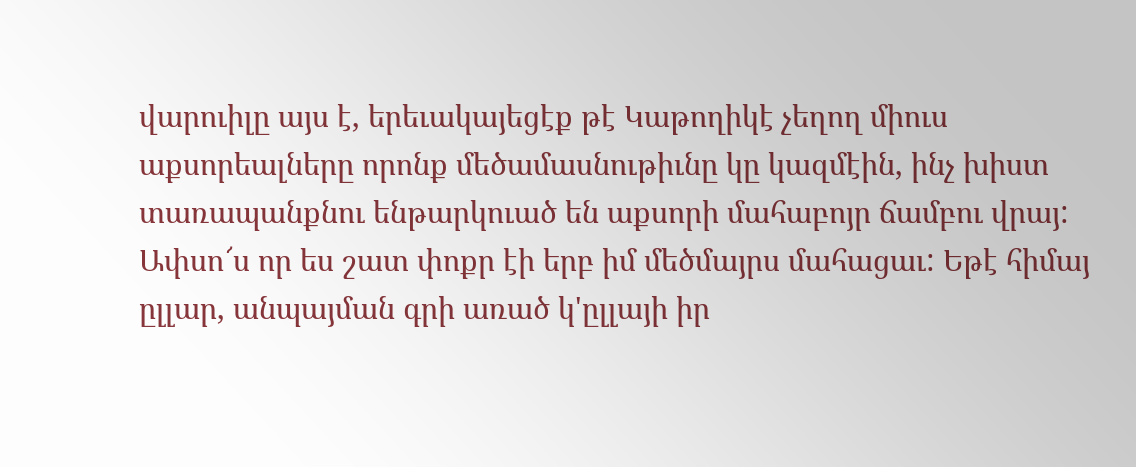վարուիլը այս է, երեւակայեցէք թէ Կաթողիկէ չեղող միուս աքսորեալները որոնք մեծամասնութիւնը կը կազմէին, ինչ խիստ տառապանքնու ենթարկուած են աքսորի մահաբոյր ճամբու վրայ:
Ափսո՜ս որ ես շատ փոքր էի երբ իմ մեծմայրս մահացաւ: Եթէ հիմայ ըլլար, անպայման գրի առած կ'ըլլայի իր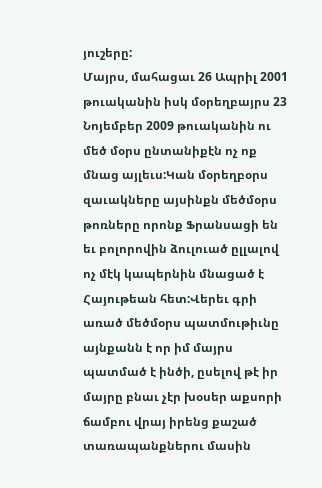յուշերը:
Մայրս, մահացաւ 26 Ապրիլ 2001 թուականին իսկ մօրեղբայրս 23 Նոյեմբեր 2009 թուականին ու մեծ մօրս ընտանիքէն ոչ ոք մնաց այլեւս:Կան մօրեղբօրս զաւակները այսինքն մեծմօրս թոռները որոնք Ֆրանսացի են եւ բոլորովին ձուլուած ըլլալով ոչ մէկ կապերնին մնացած է Հայութեան հետ:Վերեւ գրի առած մեծմօրս պատմութիւնը այնքանն է որ իմ մայրս պատմած է ինծի, ըսելով թէ իր մայրը բնաւ չէր խօսեր աքսորի ճամբու վրայ իրենց քաշած տառապանքներու մասին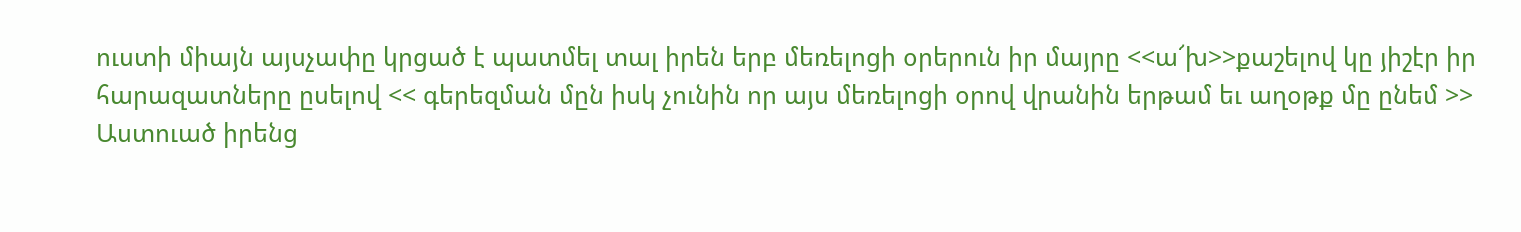ուստի միայն այսչափը կրցած է պատմել տալ իրեն երբ մեռելոցի օրերուն իր մայրը <<ա՜խ>>քաշելով կը յիշէր իր հարազատները ըսելով << գերեզման մըն իսկ չունին որ այս մեռելոցի օրով վրանին երթամ եւ աղօթք մը ընեմ >>
Աստուած իրենց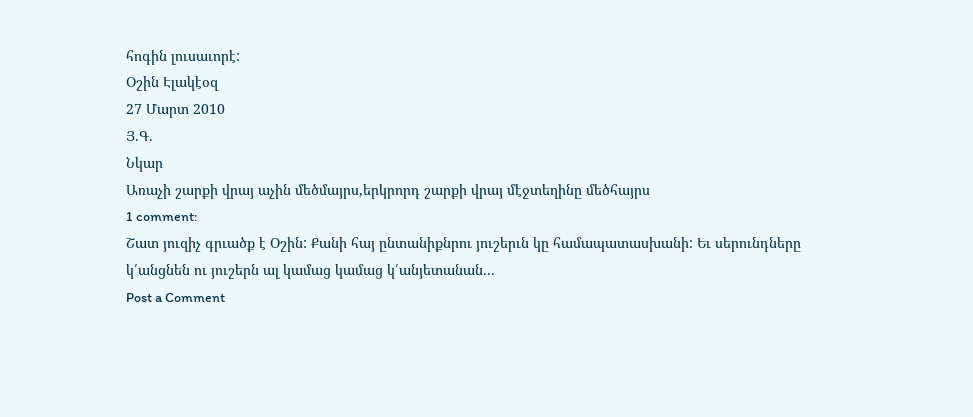հոգին լուսաւորէ:
Օշին Էլակէօզ
27 Մարտ 2010
Յ.Գ.
Նկար
Առաչի շարքի վրայ աչին մեծմայրս,երկրորդ շարքի վրայ մէջտեղինը մեծհայրս
1 comment:
Շատ յուզիչ գրւածք է Օշին: Քանի հայ ընտանիքնրու յուշերւն կը համապատասխանի: Եւ սերունդները կ՛անցնեն ու յուշերն ալ կամաց կամաց կ՛անյետանան...
Post a Comment